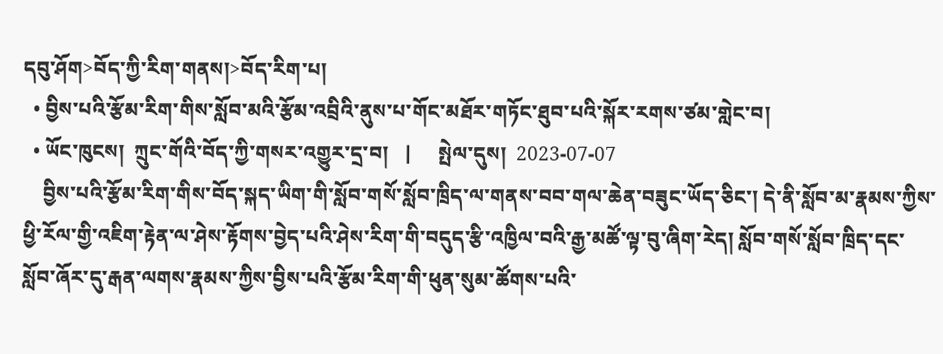དབུ་ཤོག>བོད་ཀྱི་རིག་གནས།>བོད་རིག་པ།
  • བྱིས་པའི་རྩོམ་རིག་གིས་སློབ་མའི་རྩོམ་འབྲིའི་ནུས་པ་གོང་མཐོར་གཏོང་ཐུབ་པའི་སྐོར་རགས་ཙམ་གླེང་བ།
  • ཡོང་ཁུངས།  ཀྲུང་གོའི་བོད་ཀྱི་གསར་འགྱུར་དྲ་བ།   |     སྤེལ་དུས།  2023-07-07
    བྱིས་པའི་རྩོམ་རིག་གིས་བོད་སྐད་ཡིག་གི་སློབ་གསོ་སློབ་ཁྲིད་ལ་གནས་བབ་གལ་ཆེན་བཟུང་ཡོད་ཅིང་། དེ་ནི་སློབ་མ་རྣམས་ཀྱིས་ཕྱི་རོལ་གྱི་འཇིག་རྟེན་ལ་ཤེས་རྟོགས་བྱེད་པའི་ཤེས་རིག་གི་བདུད་རྩི་འཁྱིལ་བའི་རྒྱ་མཚོ་ལྟ་བུ་ཞིག་རེད། སློབ་གསོ་སློབ་ཁྲིད་དང་སློབ་ཞོར་དུ་རྒན་ལགས་རྣམས་ཀྱིས་བྱིས་པའི་རྩོམ་རིག་གི་ཕུན་སུམ་ཚོགས་པའི་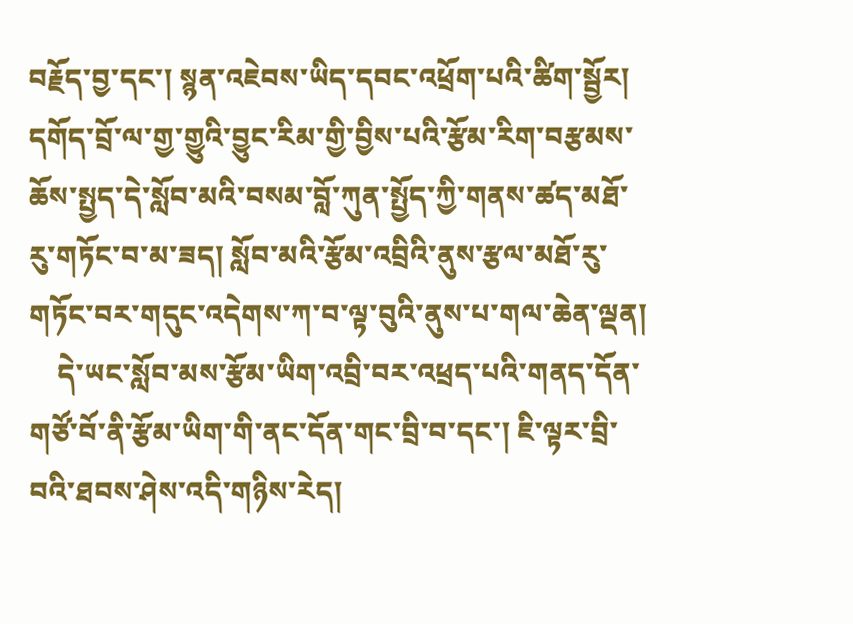བརྗོད་བྱ་དང་། སྙན་འཇེབས་ཡིད་དབང་འཕྲོག་པའི་ཚིག་སྦྱོར། དགོད་བྲོ་ལ་གྱ་གྱུའི་བྱུང་རིམ་གྱི་བྱིས་པའི་རྩོམ་རིག་བརྩམས་ཆོས་སྤྱད་དེ་སློབ་མའི་བསམ་བློ་ཀུན་སྤྱོད་ཀྱི་གནས་ཚད་མཐོ་རུ་གཏོང་བ་མ་ཟད། སློབ་མའི་རྩོམ་འབྲིའི་ནུས་རྩལ་མཐོ་རུ་གཏོང་བར་གདུང་འདེགས་ཀ་བ་ལྟ་བུའི་ནུས་པ་གལ་ཆེན་ལྡན།
    དེ་ཡང་སློབ་མས་རྩོམ་ཡིག་འབྲི་བར་འཕྲད་པའི་གནད་དོན་གཙོ་བོ་ནི་རྩོམ་ཡིག་གི་ནང་དོན་གང་བྲི་བ་དང་། ཇི་ལྟར་བྲི་བའི་ཐབས་ཤེས་འདི་གཉིས་རེད།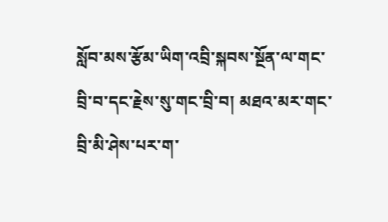སློབ་མས་རྩོམ་ཡིག་འབྲི་སྐབས་སྔོན་ལ་གང་བྲི་བ་དང་རྗེས་སུ་གང་བྲི་བ། མཐའ་མར་གང་བྲི་མི་ཤེས་པར་ག་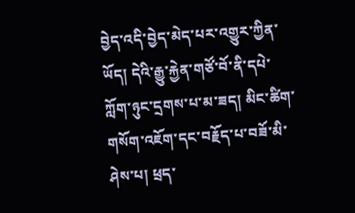བྱེད་འདི་བྱེད་མེད་པར་འགྱུར་ཀྱིན་ཡོད། དེའི་རྒྱུ་རྐྱེན་གཙོ་བོ་ནི་དཔེ་ཀློག་ཉུང་དྲགས་པ་མ་ཟད། མིང་ཚིག་གསོག་འཇོག་དང་བརྗོད་པ་བཟོ་མི་ཤེས་པ། ཕྲད་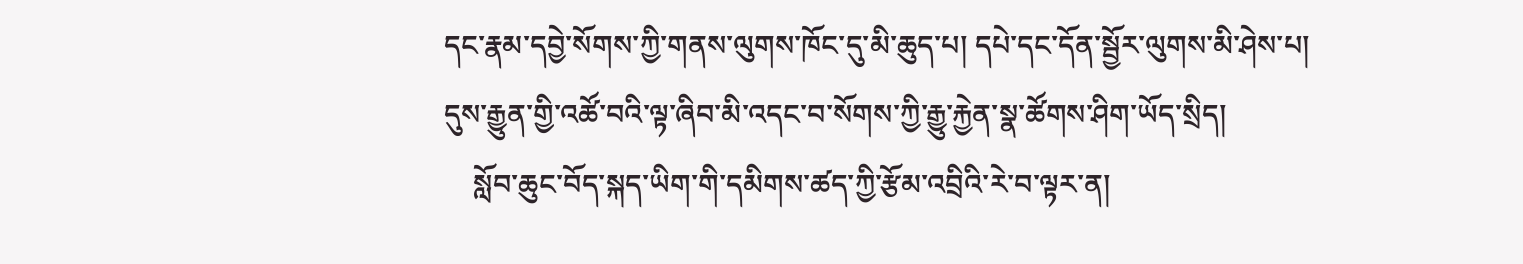དང་རྣམ་དབྱེ་སོགས་ཀྱི་གནས་ལུགས་ཁོང་དུ་མི་ཆུད་པ། དཔེ་དང་དོན་སྦྱོར་ལུགས་མི་ཤེས་པ། དུས་རྒྱུན་གྱི་འཚོ་བའི་ལྟ་ཞིབ་མི་འདང་བ་སོགས་ཀྱི་རྒྱུ་རྐྱེན་སྣ་ཚོགས་ཤིག་ཡོད་སྲིད།
    སློབ་ཆུང་བོད་སྐད་ཡིག་གི་དམིགས་ཚད་ཀྱི་རྩོམ་འབྲིའི་རེ་བ་ལྟར་ན།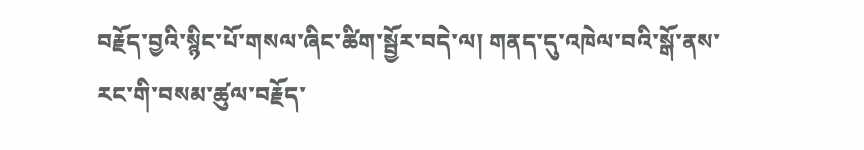བརྗོད་བྱའི་སྙིང་པོ་གསལ་ཞིང་ཚིག་སྦྱོར་བདེ་ལ། གནད་དུ་འཁེལ་བའི་སྒོ་ནས་རང་གི་བསམ་ཚུལ་བརྗོད་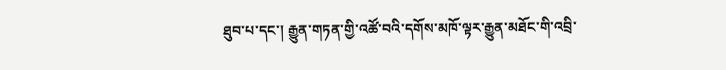ཐུབ་པ་དང་། རྒྱུན་གཏན་གྱི་འཚོ་བའི་དགོས་མཁོ་ལྟར་རྒྱུན་མཐོང་གི་འབྲི་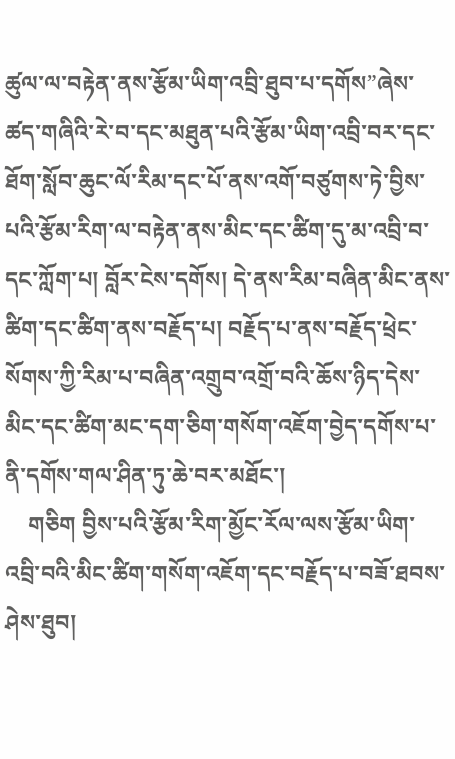ཚུལ་ལ་བརྟེན་ནས་རྩོམ་ཡིག་འབྲི་ཐུབ་པ་དགོས”ཞེས་ཚད་གཞིའི་རེ་བ་དང་མཐུན་པའི་རྩོམ་ཡིག་འབྲི་བར་དང་ཐོག་སློབ་ཆུང་ལོ་རིམ་དང་པོ་ནས་འགོ་བཙུགས་ཏེ་བྱིས་པའི་རྩོམ་རིག་ལ་བརྟེན་ནས་མིང་དང་ཚིག་དུ་མ་འབྲི་བ་དང་ཀློག་པ། བློར་ངེས་དགོས། དེ་ནས་རིམ་བཞིན་མིང་ནས་ཚིག་དང་ཚིག་ནས་བརྗོད་པ། བརྗོད་པ་ནས་བརྗོད་ཕྲེང་སོགས་ཀྱི་རིམ་པ་བཞིན་འགྲུབ་འགྲོ་བའི་ཆོས་ཉིད་དེས་མིང་དང་ཚིག་མང་དག་ཅིག་གསོག་འཇོག་བྱེད་དགོས་པ་ནི་དགོས་གལ་ཤིན་ཏུ་ཆེ་བར་མཐོང་།
    གཅིག བྱིས་པའི་རྩོམ་རིག་མྱོང་རོལ་ལས་རྩོམ་ཡིག་འབྲི་བའི་མིང་ཚིག་གསོག་འཇོག་དང་བརྗོད་པ་བཟོ་ཐབས་ཤེས་ཐུབ།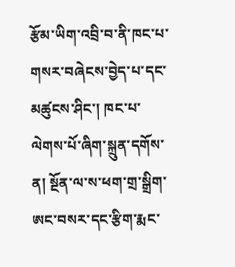རྩོམ་ཡིག་འབྲི་བ་ནི་ཁང་པ་གསར་བཞེངས་བྱེད་པ་དང་མཚུངས་ཤིང་། ཁང་པ་ལེགས་པོ་ཞིག་སྐྲུན་དགོས་ན། སྔོན་ལ་ས་ཕག་གྲ་སྒྲིག་ཨང་བསར་དང་རྩིག་རྨང་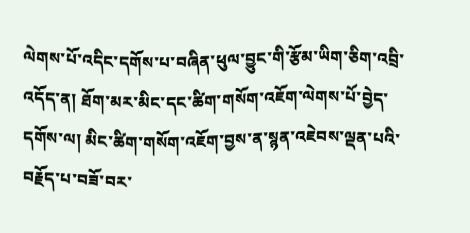ལེགས་པོ་འདིང་དགོས་པ་བཞིན་ཕུལ་བྱུང་གི་རྩོམ་ཡིག་ཅིག་འབྲི་འདོད་ན། ཐོག་མར་མིང་དང་ཚིག་གསོག་འཇོག་ལེགས་པོ་བྱེད་དགོས་ལ། མིང་ཚིག་གསོག་འཇོག་བྱས་ན་སྙན་འཇེབས་ལྡན་པའི་བརྗོད་པ་བཟོ་བར་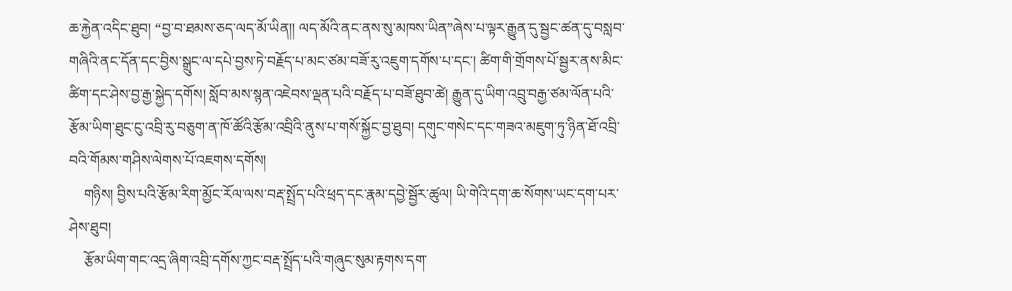ཆ་རྐྱེན་འདིང་ཐུབ། “བྱ་བ་ཐམས་ཅད་ལད་མོ་ཡིན།། ལད་མོའི་ནང་ནས་སུ་མཁས་ཡིན”ཞེས་པ་ལྟར་རྒྱུན་དུ་སྦྱང་ཚན་དུ་བསླབ་གཞིའི་ནང་དོན་དང་བྱིས་སྒྲུང་ལ་དཔེ་བྱས་ཏེ་བརྗོད་པ་མང་ཙམ་བཟོ་རུ་འཇུག་དགོས་པ་དང་། ཚིག་གི་གྲོགས་པོ་སྦྱར་ནས་མིང་ཚིག་དང་ཤེས་བྱ་རྒྱ་སྐྱེད་དགོས། སློབ་མས་སྙན་འཇེབས་ལྡན་པའི་བརྗོད་པ་བཟོ་ཐུབ་ཚེ། རྒྱུན་དུ་ཡིག་འབྲུ་བརྒྱ་ཙམ་ལོན་པའི་རྩོམ་ཡིག་ཐུང་ངུ་འབྲི་རུ་བཅུག་ན་ཁོ་ཚོའི་རྩོམ་འབྲིའི་ནུས་པ་གསོ་སྐྱོང་བྱ་ཐུབ། དགུང་གསེང་དང་གཟའ་མཇུག་ཏུ་ཉིན་ཐོ་འབྲི་བའི་གོམས་གཤིས་ལེགས་པོ་འཇགས་དགོས།
    གཉིས། བྱིས་པའི་རྩོམ་རིག་མྱོང་རོལ་ལས་བརྡ་སྤྲོད་པའི་ཕྲད་དང་རྣམ་དབྱེ་སྦྱོར་ཚུལ། ཡི་གེའི་དག་ཆ་སོགས་ཡང་དག་པར་ཤེས་ཐུབ།
    རྩོམ་ཡིག་གང་འདྲ་ཞིག་འབྲི་དགོས་ཀྱང་བརྡ་སྤྲོད་པའི་གཞུང་སུམ་རྟགས་དག་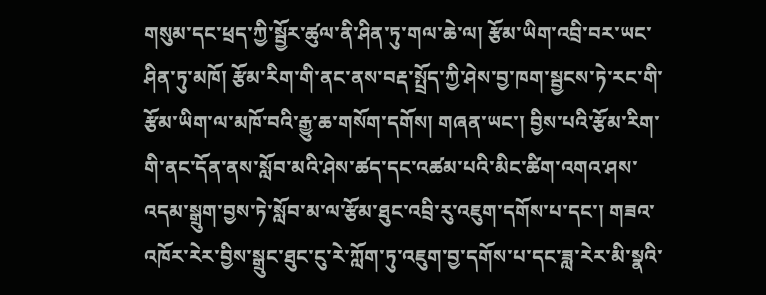གསུམ་དང་ཕྲད་ཀྱི་སྦྱོར་ཚུལ་ནི་ཤིན་ཏུ་གལ་ཆེ་ལ། རྩོམ་ཡིག་འབྲི་བར་ཡང་ཤིན་ཏུ་མཁོ། རྩོམ་རིག་གི་ནང་ནས་བརྡ་སྤྲོད་ཀྱི་ཤེས་བྱ་ཁག་སྦྱངས་ཏེ་རང་གི་རྩོམ་ཡིག་ལ་མཁོ་བའི་རྒྱུ་ཆ་གསོག་དགོས། གཞན་ཡང་། བྱིས་པའི་རྩོམ་རིག་གི་ནང་དོན་ནས་སློབ་མའི་ཤེས་ཚད་དང་འཚམ་པའི་མིང་ཚིག་འགའ་ཤས་འདམ་སྒྲུག་བྱས་ཏེ་སློབ་མ་ལ་རྩོམ་ཐུང་འབྲི་རུ་འཇུག་དགོས་པ་དང་། གཟའ་འཁོར་རེར་བྱིས་སྒྲུང་ཐུང་ངུ་རེ་ཀློག་ཏུ་འཇུག་བྱ་དགོས་པ་དང་ཟླ་རེར་མི་སྣའི་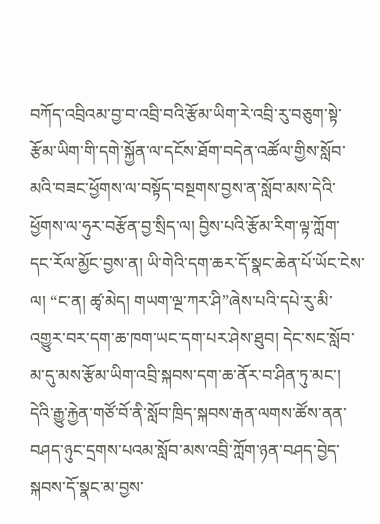བཀོད་འབྲིའམ་བྱ་བ་འབྲི་བའི་རྩོམ་ཡིག་རེ་འབྲི་རུ་བཅུག་སྟེ་རྩོམ་ཡིག་གི་དགེ་སྐྱོན་ལ་དངོས་ཐོག་བདེན་འཚོལ་གྱིས་སློབ་མའི་བཟང་ཕྱོགས་ལ་བསྟོད་བསྔགས་བྱས་ན་སློབ་མས་དེའི་ཕྱོགས་ལ་ཧུར་བརྩོན་བྱ་སྲིད་ལ། བྱིས་པའི་རྩོམ་རིག་ལྟ་ཀློག་དང་རོལ་མྱོང་བྱས་ན། ཡི་གེའི་དག་ཆར་དོ་སྣང་ཆེན་པོ་ཡོང་ངེས་ལ། “ང་ན། ཚྭ་མེད། གཡག་ལྔ་ཀར་ཤི”ཞེས་པའི་དཔེ་རུ་མི་འགྱུར་བར་དག་ཆ་ཁག་ཡང་དག་པར་ཤེས་ཐུབ། དེང་སང་སློབ་མ་དུ་མས་རྩོམ་ཡིག་འབྲི་སྐབས་དག་ཆ་ནོར་བ་ཤིན་ཏུ་མང་། དེའི་རྒྱུ་རྐྱེན་གཙོ་བོ་ནི་སློབ་ཁྲིད་སྐབས་རྒན་ལགས་ཚོས་ནན་བཤད་ཉུང་དྲགས་པའམ་སློབ་མས་འབྲི་ཀློག་ཉན་བཤད་བྱེད་སྐབས་དོ་སྣང་མ་བྱས་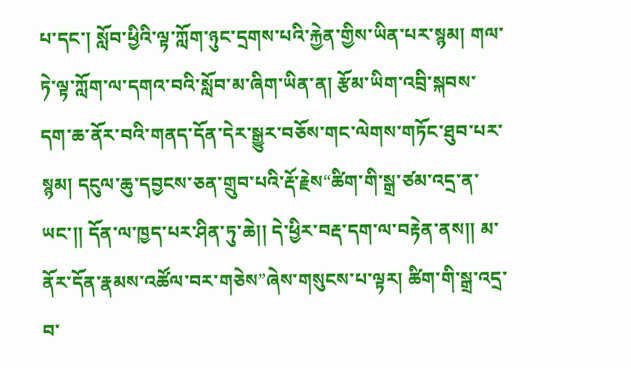པ་དང་། སློབ་ཕྱིའི་ལྟ་ཀློག་ཉུང་དྲགས་པའི་རྐྱེན་གྱིས་ཡིན་པར་སྙམ། གལ་ཏེ་ལྟ་ཀློག་ལ་དགའ་བའི་སློབ་མ་ཞིག་ཡིན་ན། རྩོམ་ཡིག་འབྲི་སྐབས་དག་ཆ་ནོར་བའི་གནད་དོན་དེར་སྒྱུར་བཅོས་གང་ལེགས་གཏོང་ཐུབ་པར་སྙམ། དངུལ་ཆུ་དབྱངས་ཅན་གྲུབ་པའི་རྡོ་རྗེས“ཚིག་གི་སྒྲ་ཙམ་འདྲ་ན་ཡང་།། དོན་ལ་ཁྱད་པར་ཤིན་ཏུ་ཆེ།། དེ་ཕྱིར་བརྡ་དག་ལ་བརྟེན་ནས།། མ་ནོར་དོན་རྣམས་འཚོལ་བར་གཅེས”ཞེས་གསུངས་པ་ལྟར། ཚིག་གི་སྒྲ་འདྲ་བ་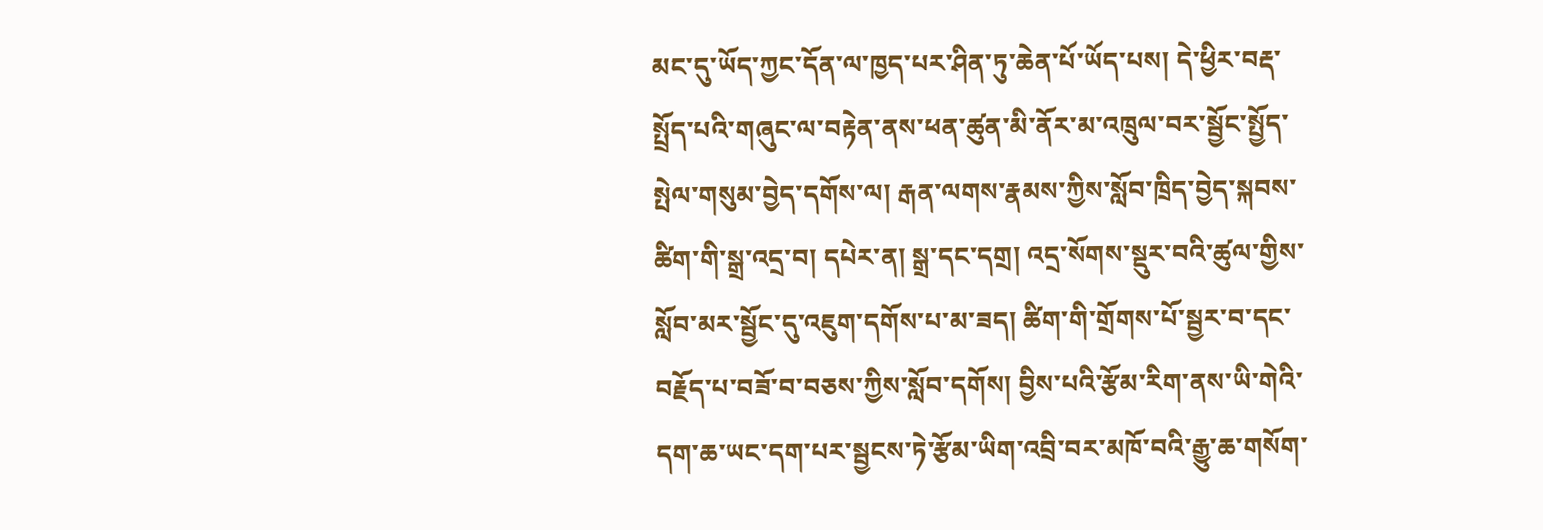མང་དུ་ཡོད་ཀྱང་དོན་ལ་ཁྱད་པར་ཤིན་ཏུ་ཆེན་པོ་ཡོད་པས། དེ་ཕྱིར་བརྡ་སྤྲོད་པའི་གཞུང་ལ་བརྟེན་ནས་ཕན་ཚུན་མི་ནོར་མ་འཁྲུལ་བར་སྦྱོང་སྤྱོད་སྤེལ་གསུམ་བྱེད་དགོས་ལ། རྒན་ལགས་རྣམས་ཀྱིས་སློབ་ཁྲིད་བྱེད་སྐབས་ཚིག་གི་སྒྲ་འདྲ་བ། དཔེར་ན། སྒྲ་དང་དགྲ། འདྲ་སོགས་སྡུར་བའི་ཚུལ་གྱིས་སློབ་མར་སྦྱོང་དུ་འཇུག་དགོས་པ་མ་ཟད། ཚིག་གི་གྲོགས་པོ་སྦྱར་བ་དང་བརྗོད་པ་བཟོ་བ་བཅས་ཀྱིས་སློབ་དགོས། བྱིས་པའི་རྩོམ་རིག་ནས་ཡི་གེའི་དག་ཆ་ཡང་དག་པར་སྦྱངས་ཏེ་རྩོམ་ཡིག་འབྲི་བར་མཁོ་བའི་རྒྱུ་ཆ་གསོག་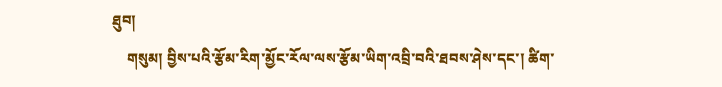ཐུབ།
    གསུམ། བྱིས་པའི་རྩོམ་རིག་མྱོང་རོལ་ལས་རྩོམ་ཡིག་འབྲི་བའི་ཐབས་ཤེས་དང་། ཚིག་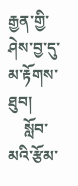རྒྱན་གྱི་ཤེས་བྱ་དུ་མ་རྟོགས་ཐུབ།
    སློབ་མའི་རྩོམ་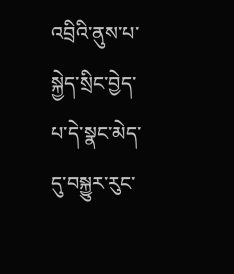འབྲིའི་ནུས་པ་སྐྱེད་སྲིང་བྱེད་པ་དེ་སྣང་མེད་དུ་བསྐྱུར་རུང་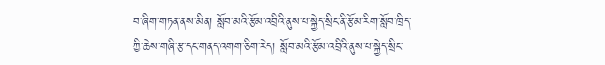བ་ཞིག་གཏན་ནས་མིན། སློབ་མའི་རྩོམ་འབྲིའི་ནུས་པ་སྐྱེད་སྲིང་ནི་རྩོམ་རིག་སློབ་ཁྲིད་ཀྱི་ཆེས་གཞི་རྩ་དང་གནད་འགག་ཅིག་རེད། སློབ་མའི་རྩོམ་འབྲིའི་ནུས་པ་སྐྱེད་སྲིང་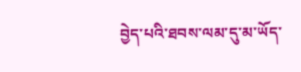བྱེད་པའི་ཐབས་ལམ་དུ་མ་ཡོད་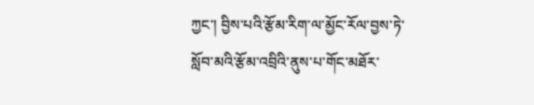ཀྱང་། བྱིས་པའི་རྩོམ་རིག་ལ་མྱོང་རོལ་བྱས་ཏེ་སློབ་མའི་རྩོམ་འབྲིའི་ནུས་པ་གོང་མཐོར་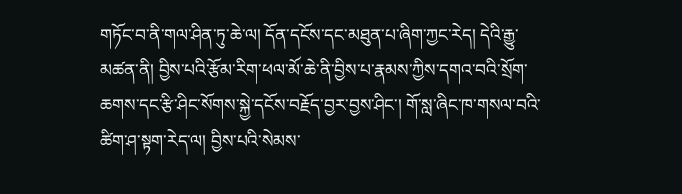གཏོང་བ་ནི་གལ་ཤིན་ཏུ་ཆེ་ལ། དོན་དངོས་དང་མཐུན་པ་ཞིག་ཀྱང་རེད། དེའི་རྒྱུ་མཚན་ནི། བྱིས་པའི་རྩོམ་རིག་ཕལ་མོ་ཆེ་ནི་བྱིས་པ་རྣམས་ཀྱིས་དགའ་བའི་སྲོག་ཆགས་དང་རྩི་ཤིང་སོགས་སྐྱེ་དངོས་བརྗོད་བྱར་བྱས་ཤིང་། གོ་སླ་ཞིང་ཁ་གསལ་བའི་ཚིག་ཤ་སྟག་རེད་ལ། བྱིས་པའི་སེམས་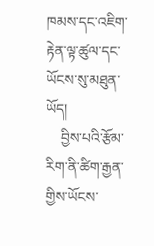ཁམས་དང་འཇིག་རྟེན་ལྟ་ཚུལ་དང་ཡོངས་སུ་མཐུན་ཡོད།
    བྱིས་པའི་རྩོམ་རིག་ནི་ཚིག་རྒྱན་གྱིས་ཡོངས་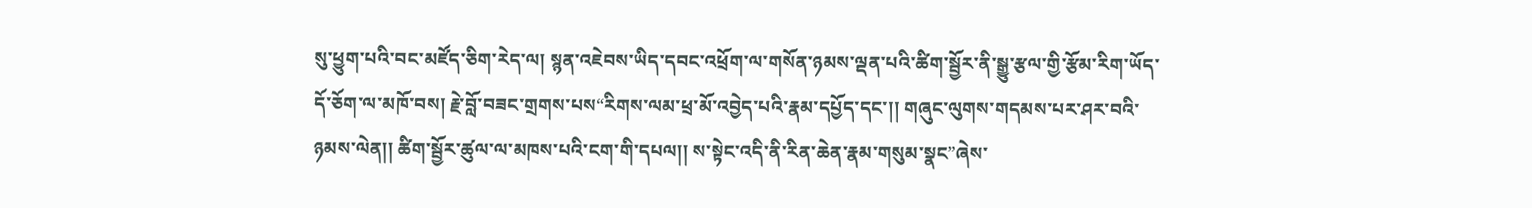སུ་ཕྱུག་པའི་བང་མཛོད་ཅིག་རེད་ལ། སྙན་འཇེབས་ཡིད་དབང་འཕྲོག་ལ་གསོན་ཉམས་ལྡན་པའི་ཚིག་སྦྱོར་ནི་སྒྱུ་རྩལ་གྱི་རྩོམ་རིག་ཡོད་དོ་ཅོག་ལ་མཁོ་བས། རྗེ་བློ་བཟང་གྲགས་པས“རིགས་ལམ་ཕྲ་མོ་འབྱེད་པའི་རྣམ་དཔྱོད་དང་།། གཞུང་ལུགས་གདམས་པར་ཤར་བའི་ཉམས་ལེན།། ཚིག་སྦྱོར་ཚུལ་ལ་མཁས་པའི་ངག་གི་དཔལ།། ས་སྟེང་འདི་ནི་རིན་ཆེན་རྣམ་གསུམ་སྣང”ཞེས་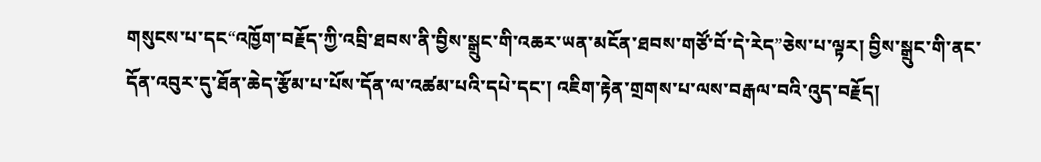གསུངས་པ་དང“འཁྱོག་བརྗོད་ཀྱི་འབྲི་ཐབས་ནི་བྱིས་སྒྲུང་གི་འཆར་ཡན་མངོན་ཐབས་གཙོ་བོ་དེ་རེད”ཅེས་པ་ལྟར། བྱིས་སྒྲུང་གི་ནང་དོན་འབུར་དུ་ཐོན་ཆེད་རྩོམ་པ་པོས་དོན་ལ་འཚམ་པའི་དཔེ་དང་། འཇིག་རྟེན་གྲགས་པ་ལས་བརྒལ་བའི་འུད་བརྗོད།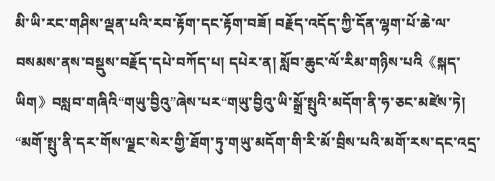མི་ཡི་རང་གཤིས་ལྡན་པའི་རབ་རྟོག་དང་རྟོག་བཟོ། བརྗོད་འདོད་ཀྱི་དོན་ལྷག་པོ་ཆེ་ལ་བསམས་ནས་བསྡུས་བརྗོད་དཔེ་བཀོད་པ། དཔེར་ན། སློབ་ཆུང་ལོ་རིམ་གཉིས་པའི《སྐད་ཡིག》བསླབ་གཞིའི“གཡུ་བྱིའུ”ཞེས་པར“གཡུ་བྱིའུ་ཡི་སྒྲོ་སྤུའི་མདོག་ནི་ཧ་ཅང་མཛེས་ཏེ། “མགོ་སྤུ་ནི་དར་གོས་ལྗང་སེར་གྱི་ཐོག་ཏུ་གཡུ་མདོག་གི་རི་མོ་བྲིས་པའི་མགོ་རས་དང་འདྲ་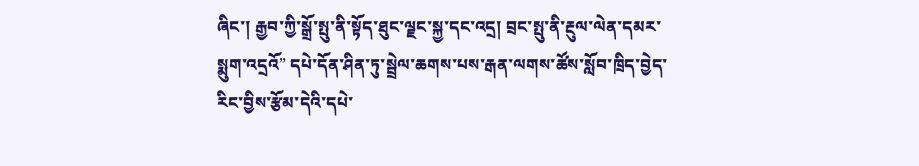ཞིང་། རྒྱབ་ཀྱི་སྒྲོ་སྤུ་ནི་སྟོད་ཐུང་ལྗང་སྐྱ་དང་འདྲ། བྲང་སྤུ་ནི་རྔུལ་ལེན་དམར་སྨུག་འདྲའོ” དཔེ་དོན་ཤིན་ཏུ་སྦྲེལ་ཆགས་པས་རྒན་ལགས་ཚོས་སློབ་ཁྲིད་བྱེད་རིང་བྱིས་རྩོམ་དེའི་དཔེ་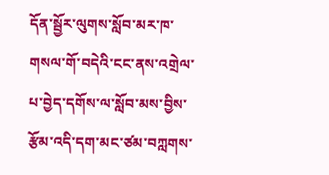དོན་སྦྱོར་ལུགས་སློབ་མར་ཁ་གསལ་གོ་བདེའི་ངང་ནས་འགྲེལ་པ་བྱེད་དགོས་ལ་སློབ་མས་བྱིས་རྩོམ་འདི་དག་མང་ཙམ་བཀླགས་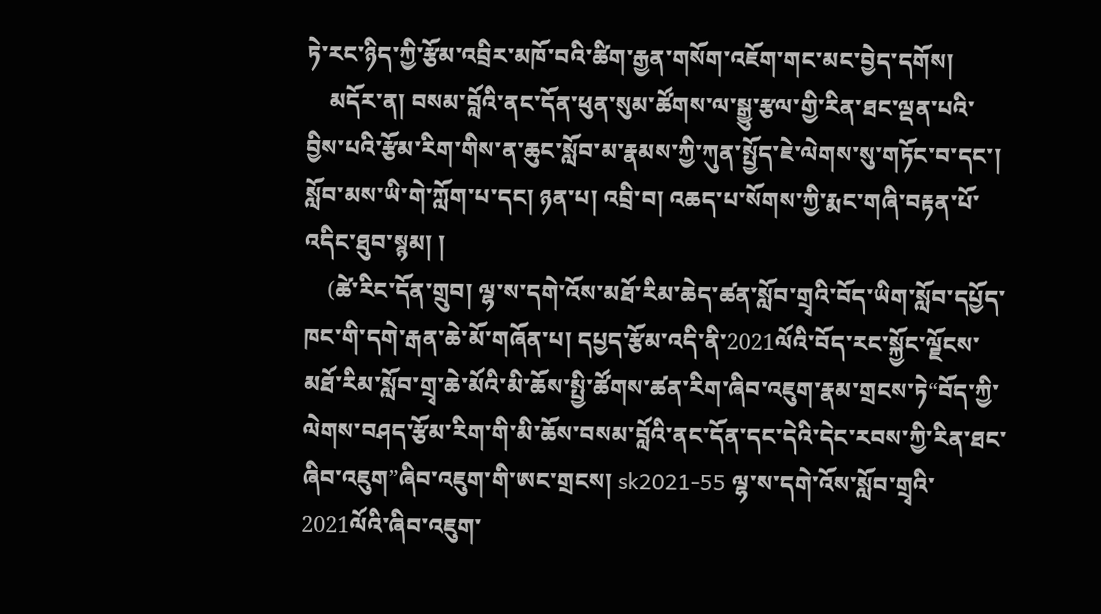ཏེ་རང་ཉིད་ཀྱི་རྩོམ་འབྲིར་མཁོ་བའི་ཚིག་རྒྱན་གསོག་འཇོག་གང་མང་བྱེད་དགོས།
    མདོར་ན། བསམ་བློའི་ནང་དོན་ཕུན་སུམ་ཚོགས་ལ་སྒྱུ་རྩལ་གྱི་རིན་ཐང་ལྡན་པའི་བྱིས་པའི་རྩོམ་རིག་གིས་ན་ཆུང་སློབ་མ་རྣམས་ཀྱི་ཀུན་སྤྱོད་ཇེ་ལེགས་སུ་གཏོང་བ་དང་། སློབ་མས་ཡི་གེ་ཀློག་པ་དང། ཉན་པ། འབྲི་བ། འཆད་པ་སོགས་ཀྱི་རྨང་གཞི་བརྟན་པོ་འདིང་ཐུབ་སྙམ། །
    (ཚེ་རིང་དོན་གྲུབ། ལྷ་ས་དགེ་འོས་མཐོ་རིམ་ཆེད་ཚན་སློབ་གྲྭའི་བོད་ཡིག་སློབ་དཔྱོད་ཁང་གི་དགེ་རྒན་ཆེ་མོ་གཞོན་པ། དཔྱད་རྩོམ་འདི་ནི་2021ལོའི་བོད་རང་སྐྱོང་ལྗོངས་མཐོ་རིམ་སློབ་གྲྭ་ཆེ་མོའི་མི་ཆོས་སྤྱི་ཚོགས་ཚན་རིག་ཞིབ་འཇུག་རྣམ་གྲངས་ཏེ“བོད་ཀྱི་ལེགས་བཤད་རྩོམ་རིག་གི་མི་ཆོས་བསམ་བློའི་ནང་དོན་དང་དེའི་དེང་རབས་ཀྱི་རིན་ཐང་ཞིབ་འཇུག”ཞིབ་འཇུག་གི་ཨང་གྲངས། sk2021-55 ལྷ་ས་དགེ་འོས་སློབ་གྲྭའི་2021ལོའི་ཞིབ་འཇུག་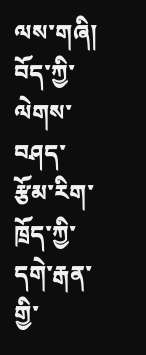ལས་གཞི། བོད་ཀྱི་ལེགས་བཤད་རྩོམ་རིག་ཁྲོད་ཀྱི་དགེ་རྒན་གྱི་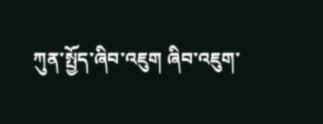ཀུན་སྤྱོད་ཞིབ་འཇུག ཞིབ་འཇུག་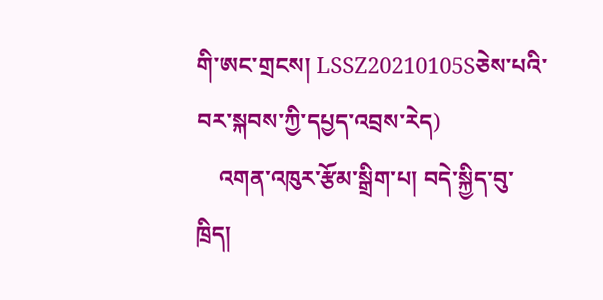གི་ཨང་གྲངས། LSSZ20210105Sཅེས་པའི་བར་སྐབས་ཀྱི་དཔྱད་འབྲས་རེད)
    འགན་འཁུར་རྩོམ་སྒྲིག་པ། བདེ་སྐྱིད་བུ་ཁྲིད།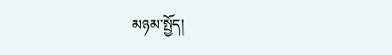མཉམ་སྤྱོད།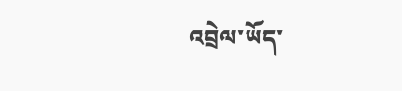འབྲེལ་ཡོད་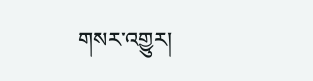གསར་འགྱུར།